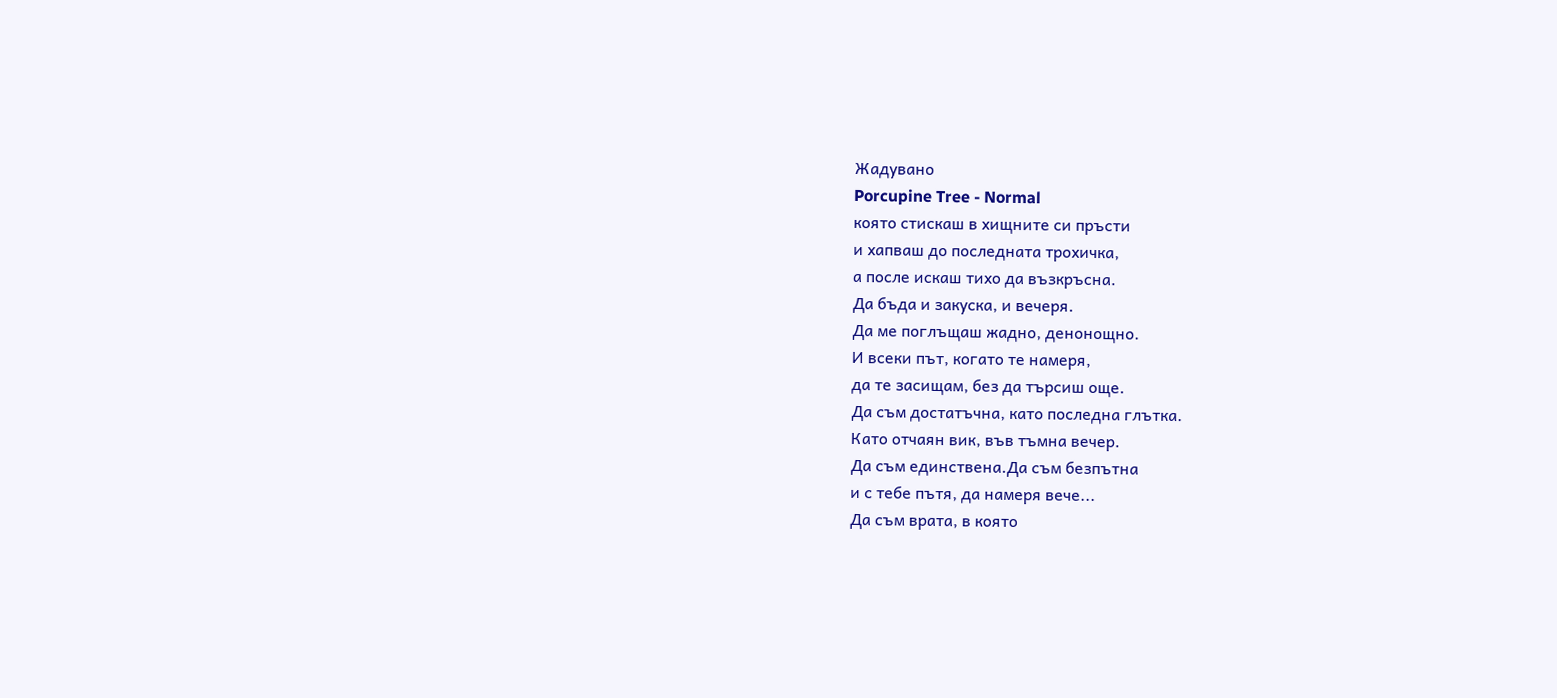Жадувано
Porcupine Tree - Normal
която стискаш в хищните си пръсти
и хапваш до последната трохичка,
а после искаш тихо да възкръсна.
Да бъда и закуска, и вечеря.
Да ме поглъщаш жадно, денонощно.
И всеки път, когато те намеря,
да те засищам, без да търсиш още.
Да съм достатъчна, като последна глътка.
Като отчаян вик, във тъмна вечер.
Да съм единствена.Да съм безпътна
и с тебе пътя, да намеря вече...
Да съм врата, в която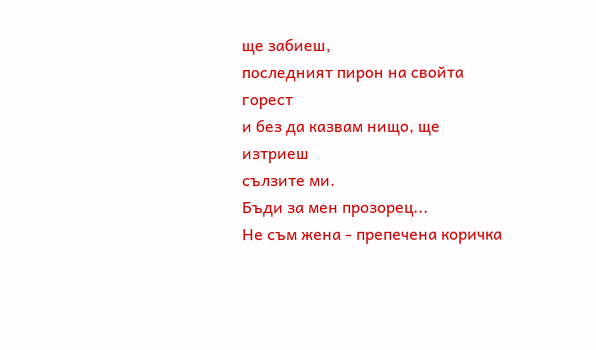ще забиеш,
последният пирон на свойта горест
и без да казвам нищо, ще изтриеш
сълзите ми.
Бъди за мен прозорец...
Не съм жена - препечена коричка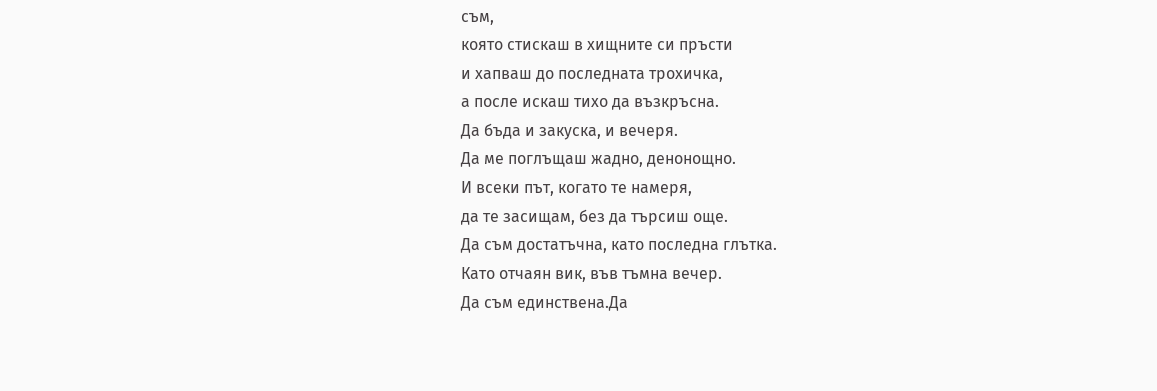съм,
която стискаш в хищните си пръсти
и хапваш до последната трохичка,
а после искаш тихо да възкръсна.
Да бъда и закуска, и вечеря.
Да ме поглъщаш жадно, денонощно.
И всеки път, когато те намеря,
да те засищам, без да търсиш още.
Да съм достатъчна, като последна глътка.
Като отчаян вик, във тъмна вечер.
Да съм единствена.Да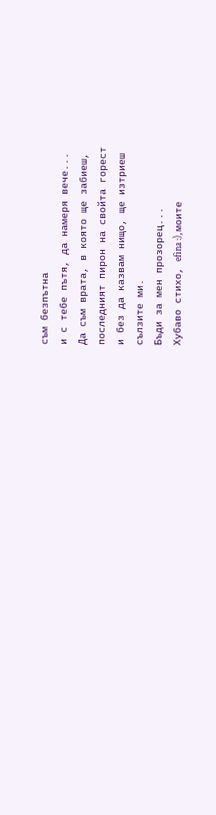съм безпътна
и с тебе пътя, да намеря вече...
Да съм врата, в която ще забиеш,
последният пирон на свойта горест
и без да казвам нищо, ще изтриеш
сълзите ми.
Бъди за мен прозорец...
Хубаво стихо, efina :), моите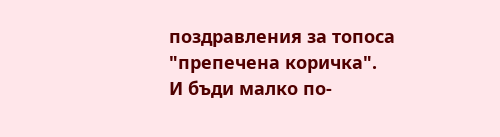поздравления за топоса "препечена коричка".
И бъди малко по-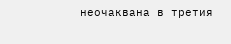неочаквана в третия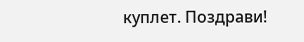куплет. Поздрави!